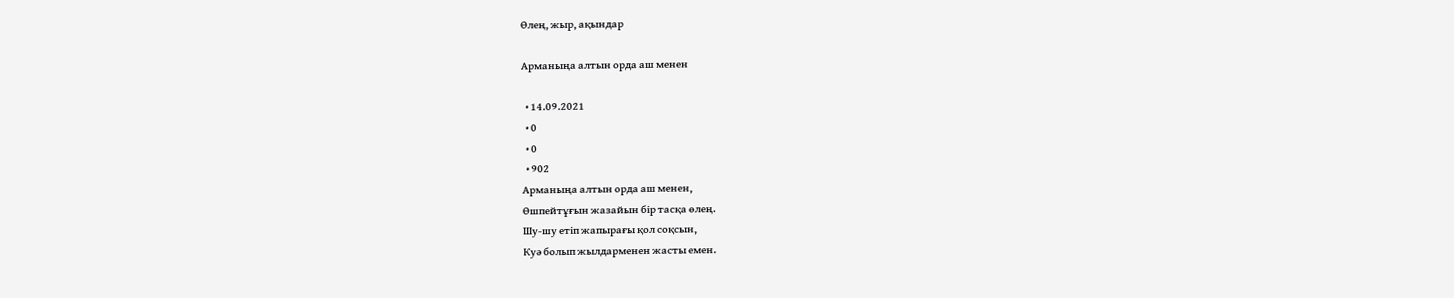Өлең, жыр, ақындар

Арманыңа алтын орда аш менен

  • 14.09.2021
  • 0
  • 0
  • 902
Арманыңа алтын орда аш менен,
Өшпейтұғын жазайын бір тасқа өлең.
Шу-шу етіп жапырағы қол соқсын,
Куә болып жылдарменен жасты емен.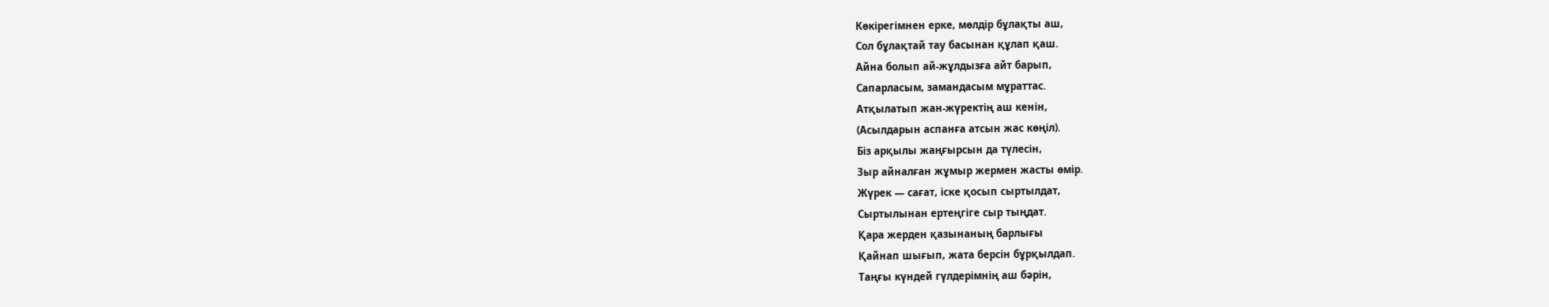Көкірегімнен ерке, мөлдір бұлақты аш,
Сол бұлақтай тау басынан құлап қаш.
Айна болып ай-жұлдызға айт барып,
Сапарласым, замандасым мұраттас.
Атқылатып жан-жүректің аш кенін,
(Асылдарын аспанға атсын жас көңіл).
Біз арқылы жаңғырсын да түлесін,
Зыр айналған жұмыр жермен жасты өмір.
Жүрек — сағат, іске қосып сыртылдат,
Сыртылынан ертеңгіге сыр тыңдат.
Қара жерден қазынаның барлығы
Қайнап шығып, жата берсін бұрқылдап.
Таңғы күндей гүлдерімнің аш бәрін,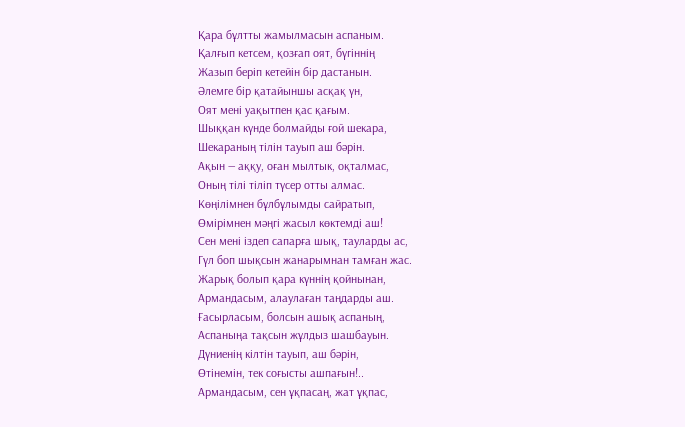Қара бұлтты жамылмасын аспаным.
Қалғып кетсем, қозғап оят, бүгіннің
Жазып беріп кетейін бір дастанын.
Әлемге бір қатайыншы асқақ үн,
Оят мені уақытпен қас қағым.
Шыққан күнде болмайды ғой шекара,
Шекараның тілін тауып аш бәрін.
Ақын — аққу, оған мылтык, оқталмас,
Оның тілі тіліп түсер отты алмас.
Көңілімнен бұлбұлымды сайратып,
Өмірімнен мәңгі жасыл көктемді аш!
Сен мені іздеп сапарға шық, тауларды ас,
Гүл боп шықсын жанарымнан тамған жас.
Жарық болып қара күннің қойнынан,
Армандасым, алаулаған таңдарды аш.
Ғасырласым, болсын ашық аспаның,
Аспаныңа тақсын жұлдыз шашбауын.
Дүниенің кілтін тауып, аш бәрін,
Өтінемін, тек соғысты ашпағын!..
Армандасым, сен ұқпасаң, жат ұқпас,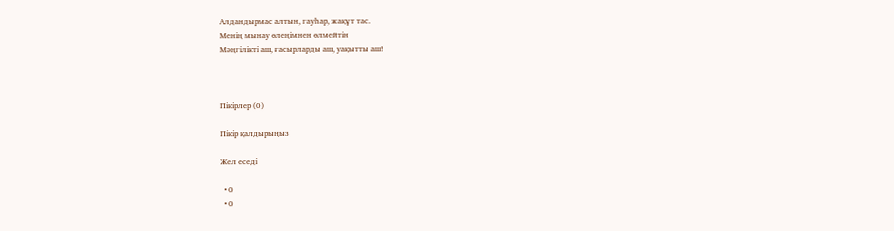Алдандырмас алтын, гауһар, жақұт тас.
Менің мынау өлеңімнен өлмейтін
Мәңгілікті аш, ғасырларды аш, уақытты аш!



Пікірлер (0)

Пікір қалдырыңыз

Жел еседі

  • 0
  • 0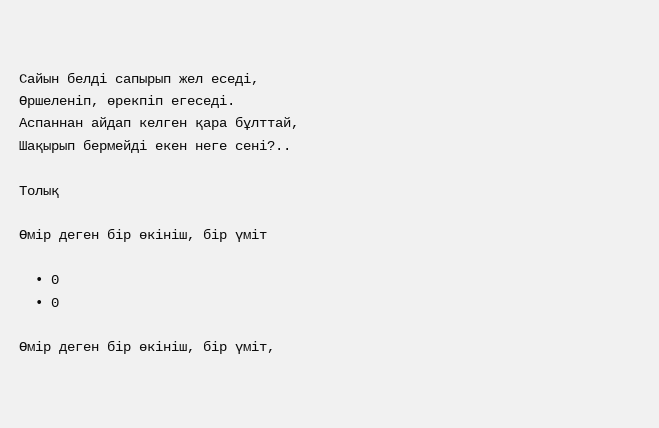Сайын белді сапырып жел еседі,
Өршеленіп, өрекпіп егеседі.
Аспаннан айдап келген қара бұлттай,
Шақырып бермейді екен неге сені?..

Толық

Өмір деген бір өкініш, бір үміт

  • 0
  • 0

Өмір деген бір өкініш, бір үміт,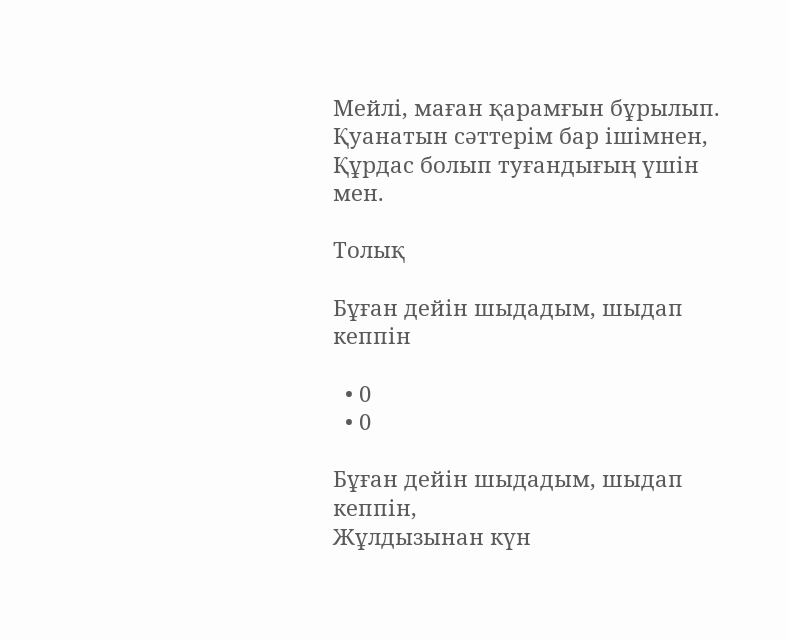Мейлі, маған қарамғын бұрылып.
Қуанатын сәттерім бар ішімнен,
Құрдас болып туғандығың үшін мен.

Толық

Бұған дейін шыдадым, шыдап кеппін

  • 0
  • 0

Бұған дейін шыдадым, шыдап кеппін,
Жұлдызынан күн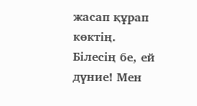жасап құрап көктің.
Білесің бе, ей дүние! Мен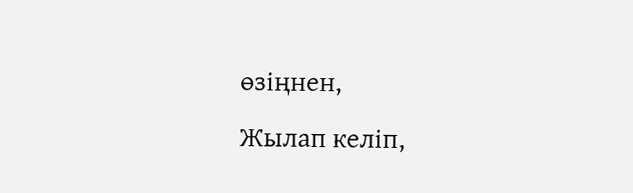өзіңнен,
Жылап келіп,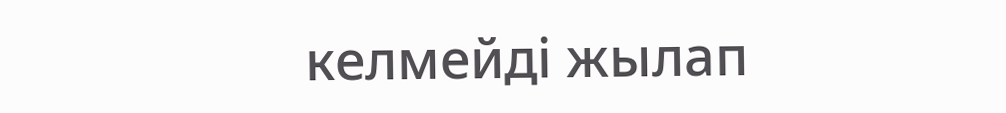келмейді жылап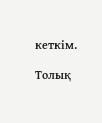кеткім.

Толық